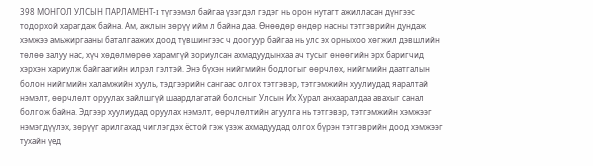398 МОНГОЛ УЛСЫН ПАРЛАМЕНТ-I түгээмэл байгаа үзэгдэл гэдэг нь орон нутагт ажилласан дүнгээс тодорхой харагдаж байна. Ам, ажлын зөрүү ийм л байна даа. Өнөөдөр өндөр насны тэтгэврийн дундаж хэмжээ амьжиргааны баталгаажих доод түвшингээс ч доогуур байгаа нь улс эх орныхоо хөгжил дэвшлийн төлөө залуу нас, хүч хөдөлмөрөө харамгүй зориулсан ахмадуудынхаа ач тусыг өнөөгийн эрх баригчид хэрхэн хариулж байгаагийн илрэл гэлтэй. Энэ бүхэн нийгмийн бодлогыг өөрчлөх, нийгмийн даатгалын болон нийгмийн халамжийн хууль, тэдгээрийн сангаас олгох тэтгэвэр, тэтгэмжийн хуулиудад яаралтай нэмэлт, өөрчлөлт оруулах зайлшгүй шаардлагатай болсныг Улсын Их Хурал анхааралдаа авахыг санал болгож байна. Эдгээр хуулиудад оруулах нэмэлт, өөрчлөлтийн агуулга нь тэтгэвэр, тэтгэмжийн хэмжээг нэмэгдүүлэх, зөрүүг арилгахад чиглэгдэх ёстой гэж үзэж ахмадуудад олгох бүрэн тэтгэврийн доод хэмжээг тухайн үед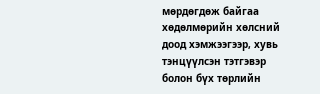мөрдөгдөж байгаа хөдөлмөрийн хөлсний доод хэмжээгээр, хувь тэнцүүлсэн тэтгэвэр болон бүх төрлийн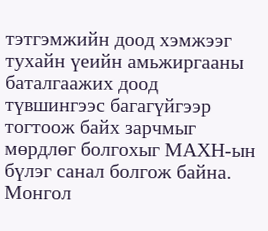тэтгэмжийн доод хэмжээг тухайн үеийн амьжиргааны баталгаажих доод түвшингээс багагүйгээр тогтоож байх зарчмыг мөрдлөг болгохыг МАХН-ын бүлэг санал болгож байна. Монгол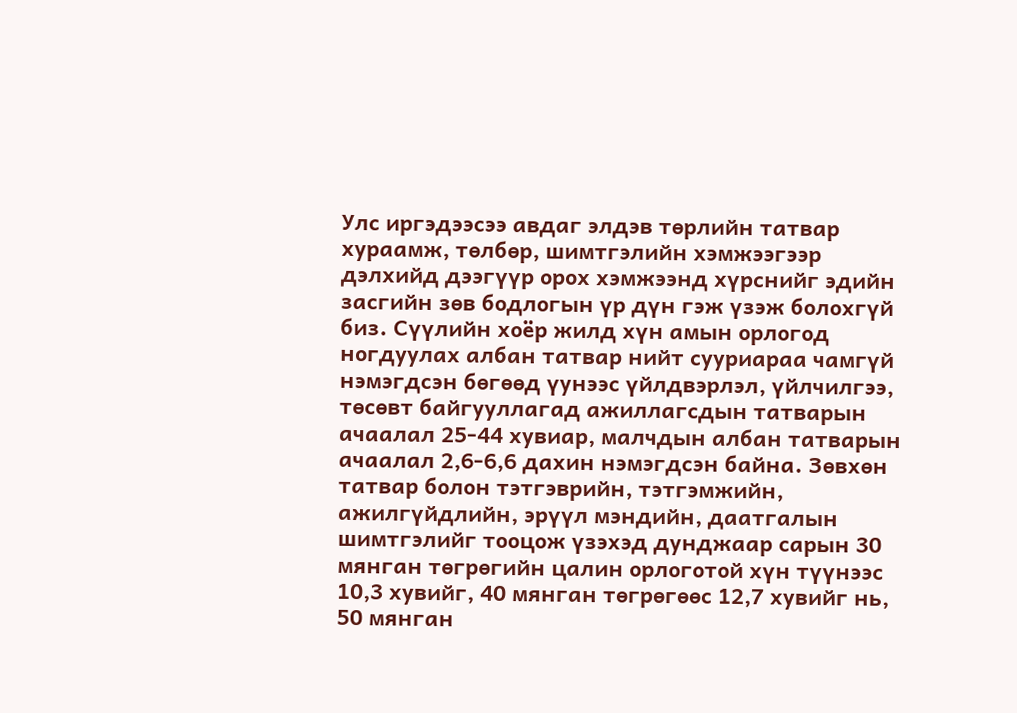Улс иргэдээсээ авдаг элдэв төрлийн татвар хураамж, төлбөр, шимтгэлийн хэмжээгээр дэлхийд дээгүүр орох хэмжээнд хүрснийг эдийн засгийн зөв бодлогын үр дүн гэж үзэж болохгүй биз. Сүүлийн хоёр жилд хүн амын орлогод ногдуулах албан татвар нийт сууриараа чамгүй нэмэгдсэн бөгөөд үунээс үйлдвэрлэл, үйлчилгээ, төсөвт байгууллагад ажиллагсдын татварын ачаалал 25-44 хувиар, малчдын албан татварын ачаалал 2,6-6,6 дахин нэмэгдсэн байна. Зөвхөн татвар болон тэтгэврийн, тэтгэмжийн, ажилгүйдлийн, эрүүл мэндийн, даатгалын шимтгэлийг тооцож үзэхэд дунджаар сарын 30 мянган төгрөгийн цалин орлоготой хүн түүнээс 10,3 хувийг, 40 мянган төгрөгөөс 12,7 хувийг нь, 50 мянган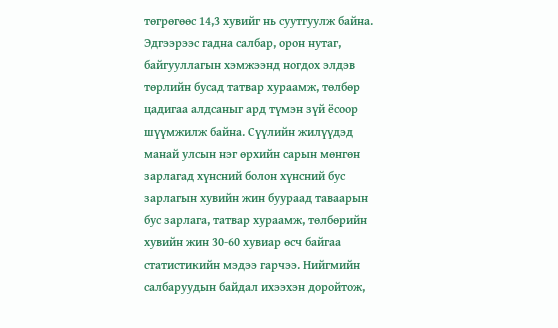төгрөгөөс 14,3 хувийг нь суутгуулж байна. Эдгээрээс гадна салбар, орон нутаг, байгууллагын хэмжээнд ногдох элдэв төрлийн бусад татвар хураамж, төлбөр цадигаа алдсаныг ард түмэн зүй ёсоор шүүмжилж байна. Сүүлийн жилүүдэд манай улсын нэг өрхийн сарын мөнгөн зарлагад хүнсний болон хүнсний бус зарлагын хувийн жин буураад таваарын бус зарлага, татвар хураамж, төлбөрийн хувийн жин 30-60 хувиар өсч байгаа статистикийн мэдээ гарчээ. Нийгмийн салбаруудын байдал ихээхэн доройтож,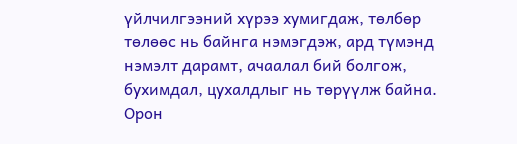үйлчилгээний хүрээ хумигдаж, төлбөр төлөөс нь байнга нэмэгдэж, ард түмэнд нэмэлт дарамт, ачаалал бий болгож, бухимдал, цухалдлыг нь төрүүлж байна. Орон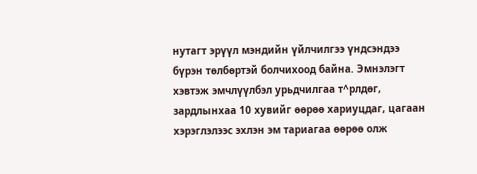нутагт эрүүл мэндийн үйлчилгээ үндсэндээ бүрэн төлбөртэй болчихоод байна. Эмнэлэгт хэвтэж эмчлүүлбэл урьдчилгаа т^рлдөг, зардлынхаа 10 хувийг өөрөө хариуцдаг, цагаан хэрэглэлээс эхлэн эм тариагаа өөрөө олж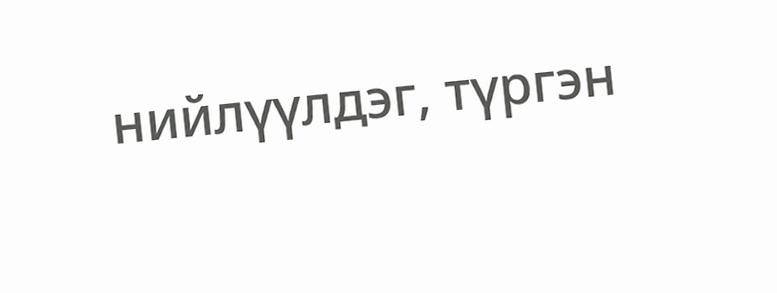нийлүүлдэг, түргэн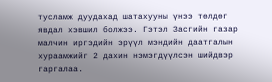тусламж дуудахад шатахууны үнээ төлдөг явдал хэвшил болжээ. Гэтэл Засгийн газар малчин иргэдийн эрүүл мэндийн даатгалын хураамжийг 2 дахин нэмэгдүүлсэн шийдвэр гаргалаа.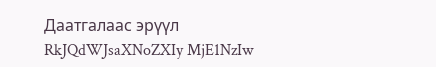Даатгалаас эрүүл
RkJQdWJsaXNoZXIy MjE1NzIw